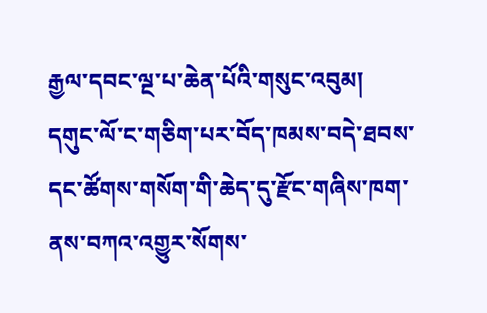རྒྱལ་དབང་ལྔ་པ་ཆེན་པོའི་གསུང་འབུམ།
དགུང་ལོ་ང་གཅིག་པར་བོད་ཁམས་བདེ་ཐབས་དང་ཚོགས་གསོག་གི་ཆེད་དུ་རྫོང་གཞིས་ཁག་ནས་བཀའ་འགྱུར་སོགས་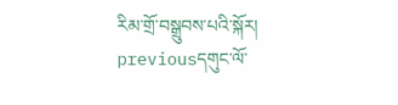རིམ་གྲོ་བསྒྲུབས་པའི་སྐོར།
previousདགུང་ལོ་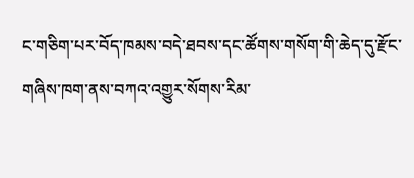ང་གཅིག་པར་བོད་ཁམས་བདེ་ཐབས་དང་ཚོགས་གསོག་གི་ཆེད་དུ་རྫོང་གཞིས་ཁག་ནས་བཀའ་འགྱུར་སོགས་རིམ་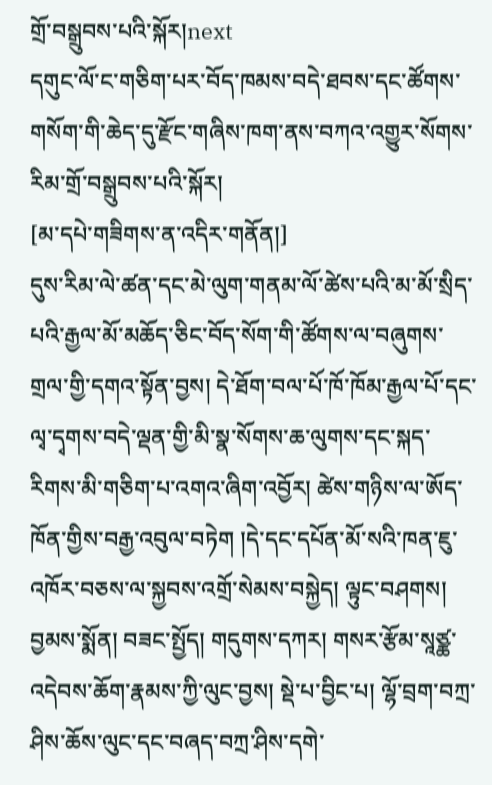གྲོ་བསྒྲུབས་པའི་སྐོར།next
དགུང་ལོ་ང་གཅིག་པར་བོད་ཁམས་བདེ་ཐབས་དང་ཚོགས་གསོག་གི་ཆེད་དུ་རྫོང་གཞིས་ཁག་ནས་བཀའ་འགྱུར་སོགས་རིམ་གྲོ་བསྒྲུབས་པའི་སྐོར།
[མ་དཔེ་གཟིགས་ན་འདིར་གནོན།]
དུས་རིམ་ལེ་ཚན་དང་མེ་ལུག་གནམ་ལོ་ཚེས་པའི་མ་མོ་སྲིད་པའི་རྒྱལ་མོ་མཆོད་ཅིང་བོད་སོག་གི་ཚོགས་ལ་བཞུགས་གྲལ་གྱི་དགའ་སྟོན་བྱས། དེ་ཐོག་བལ་པོ་ཁོ་ཁོམ་རྒྱལ་པོ་དང་ལྭ་དྭགས་བདེ་ལྡན་གྱི་མི་སྣ་སོགས་ཆ་ལུགས་དང་སྐད་རིགས་མི་གཅིག་པ་འགའ་ཞིག་འབྱོར། ཚེས་གཉིས་ལ་ཨོད་ཁོན་གྱིས་བརྒྱ་འབུལ་བཏེག །དེ་དང་དཔོན་མོ་སའི་ཁན་ཇུ་འཁོར་བཅས་ལ་སྐྱབས་འགྲོ་སེམས་བསྐྱེད། ལྟུང་བཤགས། བྱམས་སྨོན། བཟང་སྤྱོད། གདུགས་དཀར། གསར་རྩོམ་སཱཙྪ་འདེབས་ཆོག་རྣམས་ཀྱི་ལུང་བྱས། སྡེ་པ་བྱིང་པ། ལྷོ་བྲག་བཀྲ་ཤིས་ཆོས་ལུང་དང་བཞད་བཀྲ་ཤིས་དགེ་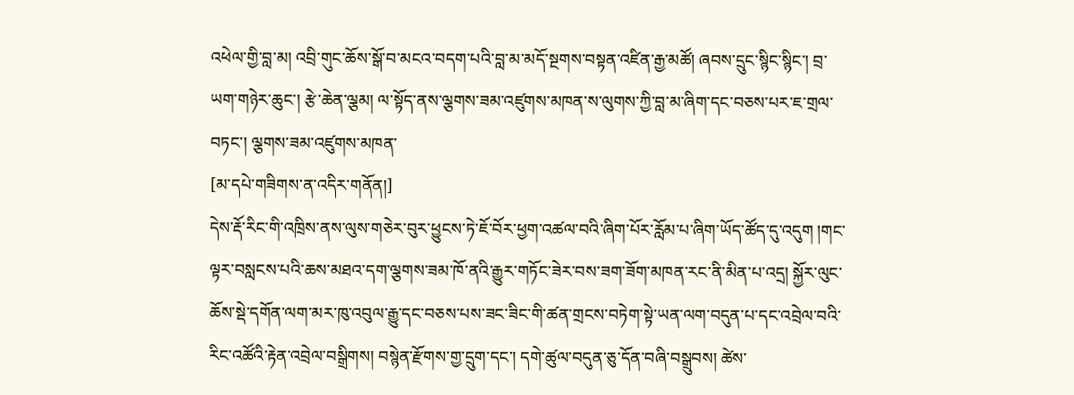འཕེལ་གྱི་བླ་མ། འབྲི་གུང་ཆོས་སྒོ་བ་མངའ་བདག་པའི་བླ་མ་མདོ་སྔགས་བསྟན་འཛིན་རྒྱ་མཚོ། ཞབས་དྲུང་སྙིང་སྙིང་། བྲ་ཡག་གཉེར་ཆུང་། རྩེ་ཆེན་ལྕམ། ལ་སྟོད་ནས་ལྕགས་ཟམ་འཛུགས་མཁན་ས་ལུགས་ཀྱི་བླ་མ་ཞིག་དང་བཅས་པར་ཇ་གྲལ་བཏང་། ལྕགས་ཟམ་འཛུགས་མཁན་
[མ་དཔེ་གཟིགས་ན་འདིར་གནོན།]
དེས་རྡོ་རིང་གི་འཁྲིས་ནས་ལུས་གཅེར་བུར་ཕྱུངས་ཏེ་ཇོ་བོར་ཕྱག་འཚལ་བའི་ཞིག་པོར་རློམ་པ་ཞིག་ཡོད་ཚོད་དུ་འདུག །གང་ལྟར་བསླངས་པའི་ཆས་མཐའ་དག་ལྕགས་ཟམ་ཁོ་ནའི་རྒྱུར་གཏོང་ཟེར་བས་ཟག་ཟོག་མཁན་རང་ནི་མིན་པ་འདྲ། སྐྱོར་ལུང་ཆོས་སྡེ་དགོན་ལག་མར་ཁུ་འབུལ་རྒྱུ་དང་བཅས་པས་ཟང་ཟིང་གི་ཚན་གྲངས་བཏེག་སྟེ་ཡན་ལག་བདུན་པ་དང་འབྲེལ་བའི་རིང་འཚོའི་རྟེན་འབྲེལ་བསྒྲིགས། བསྙེན་རྫོགས་གྱ་དྲུག་དང་། དགེ་ཚུལ་བདུན་ཅུ་དོན་བཞི་བསྒྲུབས། ཚེས་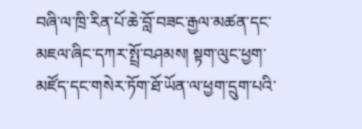བཞི་ལ་ཁྲི་རིན་པོ་ཆེ་བློ་བཟང་རྒྱལ་མཚན་དང་མཇལ་ཞིང་དཀར་སྤྲོ་བཤམས། སྟག་ལུང་ཕྱག་མཛོད་དང་གསེར་ཏོག་ཐོ་ཡོན་ལ་ཕྱག་དྲུག་པའི་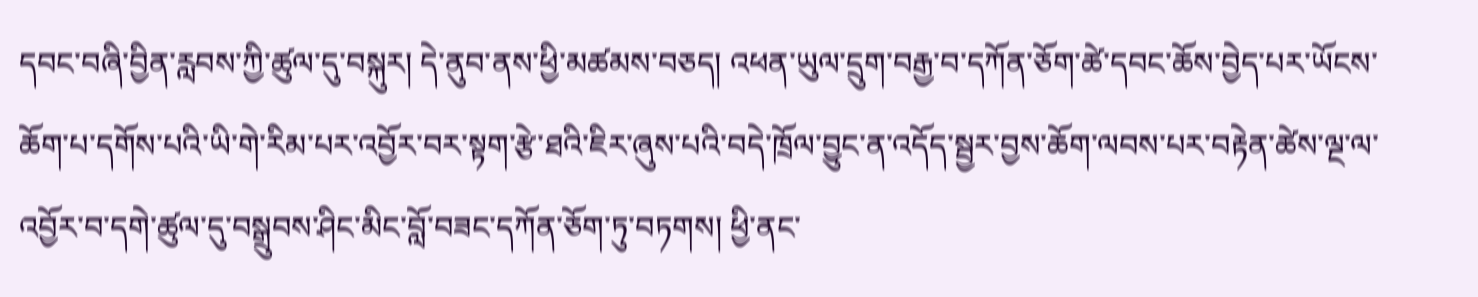དབང་བཞི་བྱིན་རླབས་ཀྱི་ཚུལ་དུ་བསྐུར། དེ་ནུབ་ནས་ཕྱི་མཚམས་བཅད། འཕན་ཡུལ་དྲུག་བརྒྱ་བ་དཀོན་ཅོག་ཚེ་དབང་ཆོས་བྱེད་པར་ཡོངས་ཆོག་པ་དགོས་པའི་ཡི་གེ་རིམ་པར་འབྱོར་བར་སྟག་རྩེ་ཐའི་ཇིར་ཞུས་པའི་བདེ་ཁྲོལ་བྱུང་ན་འདོད་སྦྱར་བྱས་ཆོག་ལབས་པར་བརྟེན་ཚེས་ལྔ་ལ་འབྱོར་བ་དགེ་ཚུལ་དུ་བསྒྲུབས་ཤིང་མིང་བློ་བཟང་དཀོན་ཅོག་ཏུ་བཏགས། ཕྱི་ནང་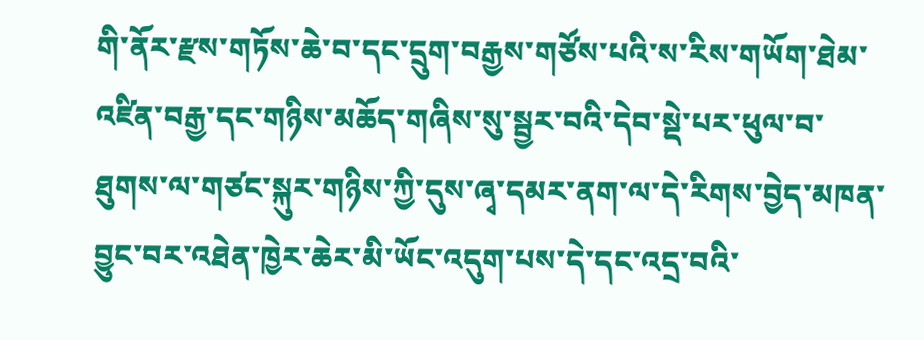གི་ནོར་རྫས་གཏོས་ཆེ་བ་དང་དྲུག་བརྒྱས་གཙོས་པའི་ས་རིས་གཡོག་ཐེམ་འཛིན་བརྒྱ་དང་གཉིས་མཆོད་གཞིས་སུ་སྦྱར་བའི་དེབ་སྡེ་པར་ཕུལ་བ་ཐུགས་ལ་གཙང་སྐུར་གཉིས་ཀྱི་དུས་ཞྭ་དམར་ནག་ལ་དེ་རིགས་བྱེད་མཁན་བྱུང་བར་འཐེན་ཁྱེར་ཆེར་མི་ཡོང་འདུག་པས་དེ་དང་འདྲ་བའི་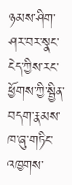ཉམས་ཤིག་ཤར་བར་སྣང་ངེད་ཀྱིས་རང་ཕྱོགས་ཀྱི་སྦྱིན་བདག་རྣམས་ཁ་ཞུ་གཏིང་འཁྱགས་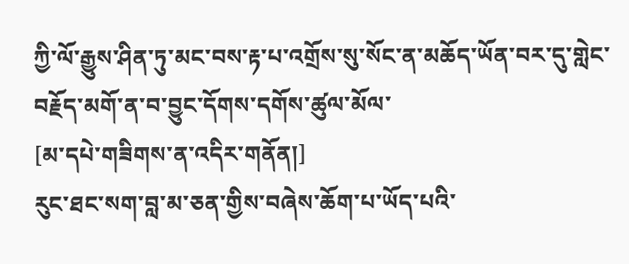ཀྱི་ལོ་རྒྱུས་ཤིན་ཏུ་མང་བས་རྟ་པ་འགྲོས་སུ་སོང་ན་མཆོད་ཡོན་བར་དུ་གླེང་བརྗོད་མགོ་ན་བ་བྱུང་དོགས་དགོས་ཚུལ་མོལ་
[མ་དཔེ་གཟིགས་ན་འདིར་གནོན།]
རུང་ཐང་སག་བླ་མ་ཅན་གྱིས་བཞེས་ཆོག་པ་ཡོད་པའི་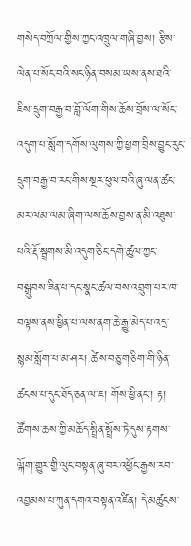གསེད་བཀྲོལ་གྱིས་ཀྱང་འཁྲུལ་གཞི་བྱས། རྩིས་ལེན་པ་སོང་བའི་སང་ཉིན་བསམ་ཡས་ནས་ཐའི་ཇིས་དྲུག་བརྒྱ་བ་བློ་ལོག་གིས་ཆོས་བྲོས་ལ་སོང་འདུག་པ་སློག་དགོས་ལུགས་ཀྱི་ཕྱག་བྲིས་བྱུང་རུང་དྲུག་བརྒྱ་བ་རང་གིས་སྔར་ཕུལ་བའི་ཞུ་ལན་ཚང་མར་ལམ་ལམ་ཞིག་ལས་ཆོས་བྱས་ན་མི་འཐུས་པའི་རྡོ་སྦྲགས་མི་འདུག་ཅིང་དགེ་ཚུལ་ཀྱང་བསྒྲུབས་ཟིན་པ་དང་སྣང་ཚལ་བས་འབྲུག་པར་ཁ་བལྟས་ནས་ཕྱིན་པ་ལས་ནག་ཆེ་རྒྱུ་མེད་པ་འདྲ་སྙམ་སློག་པ་མ་ཤར། ཚེས་བཅུ་གཅིག་གི་ཉིན་ཚངས་པ་དུང་ཐོད་ཅན་ལ་ཇ། གོས་ཕྱི་ནང་། རྟ། ཚོགས་ཆས་ཀྱི་མཆོད་སྤྲིན་སྤྲོས་ཏེ་དུས་རྟགས་ལྐོག་གྱུར་གྱི་ལུང་བསྟན་ཞུ་བར་འཕྱོང་རྒྱས་རབ་འབྱམས་པ་ཀུན་དགའ་བསྟན་འཛིན། དེ་མཚུངས་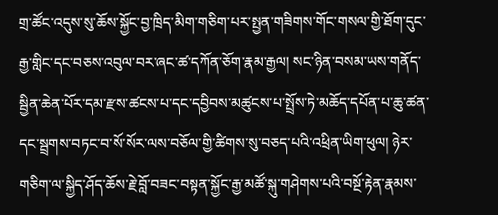གྲ་ཚོང་འདུས་སུ་ཆོས་སྐྱོང་བྱ་ཁྲིད་མིག་གཅིག་པར་སྤྱན་གཟིགས་གོང་གསལ་གྱི་ཐོག་དུང་རྒྱ་གླིང་དང་བཅས་འབུལ་བར་ཞང་ཚ་དཀོན་ཅོག་རྣམ་རྒྱལ། སང་ཉིན་བསམ་ཡས་གནོད་སྦྱིན་ཆེན་པོར་དམ་རྫས་ཚངས་པ་དང་དབྱིབས་མཚུངས་པ་སྤྲོས་ཏེ་མཆོད་དཔོན་པ་ཆུ་ཚན་དང་སྦྲགས་བཏང་བ་སོ་སོར་ལས་བཅོལ་གྱི་ཚིགས་སུ་བཅད་པའི་འཕྲིན་ཡིག་ཕུལ། ཉེར་གཅིག་ལ་སྐྱིད་ཤོད་ཆོས་རྗེ་བློ་བཟང་བསྟན་སྐྱོང་རྒྱ་མཚོ་སྐུ་གཤེགས་པའི་བསྔོ་རྟེན་རྣམས་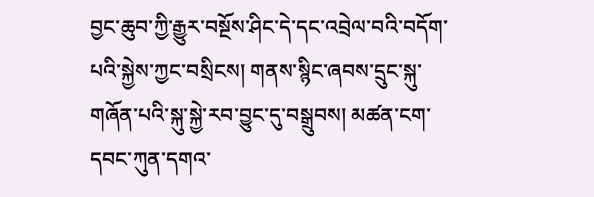བྱང་ཆུབ་ཀྱི་རྒྱུར་བསྔོས་ཤིང་དེ་དང་འབྲེལ་བའི་བདོག་པའི་སྐྱེས་ཀྱང་བསྲིངས། གནས་སྙིང་ཞབས་དྲུང་སྐུ་གཞོན་པའི་སྐུ་སྐྱེ་རབ་བྱུང་དུ་བསྒྲུབས། མཚན་ངག་དབང་ཀུན་དགའ་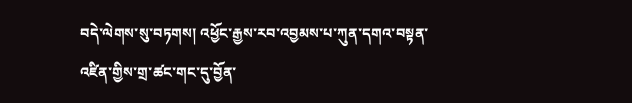བདེ་ལེགས་སུ་བཏགས། འཕྱོང་རྒྱས་རབ་འབྱམས་པ་ཀུན་དགའ་བསྟན་འཛིན་གྱིས་གྲ་ཚང་གང་དུ་བྱོན་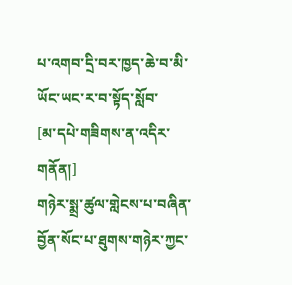པ་འགབ་དྲི་བར་ཁྱད་ཆེ་བ་མི་ཡོང་ཡང་ར་བ་སྟོད་སློབ་
[མ་དཔེ་གཟིགས་ན་འདིར་གནོན།]
གཉེར་སྨྲ་ཚུལ་གླེངས་པ་བཞིན་བྱོན་སོང་པ་ཐུགས་གཉེར་ཀྱང་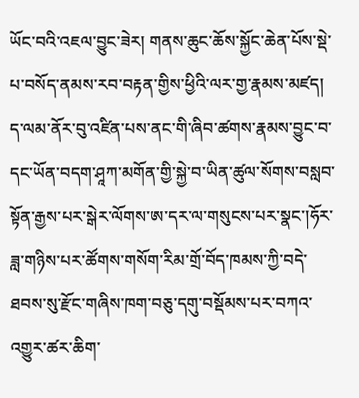ཡོང་བའི་འཇལ་བྱུང་ཟེར། གནས་ཆུང་ཆོས་སྐྱོང་ཆེན་པོས་སྡེ་པ་བསོད་ནམས་རབ་བརྟན་གྱིས་ཕྱིའི་ལར་གྱ་རྣམས་མཛད། ད་ལམ་ནོར་བུ་འཛིན་པས་ནང་གི་ཞིབ་ཚགས་རྣམས་བྱུང་བ་དང་ཡོན་བདག་ཤཱཀ་མགོན་གྱི་སྐྱེ་བ་ཡིན་ཚུལ་སོགས་བསླབ་སྟོན་རྒྱས་པར་སྒེར་ལོགས་ཨ་དར་ལ་གསུངས་པར་སྣང་།ཧོར་ཟླ་གཉིས་པར་ཚོགས་གསོག་རིམ་གྲོ་བོད་ཁམས་ཀྱི་བདེ་ཐབས་སུ་རྫོང་གཞིས་ཁག་བཅུ་དགུ་བསྡོམས་པར་བཀའ་འགྱུར་ཚར་ཆིག་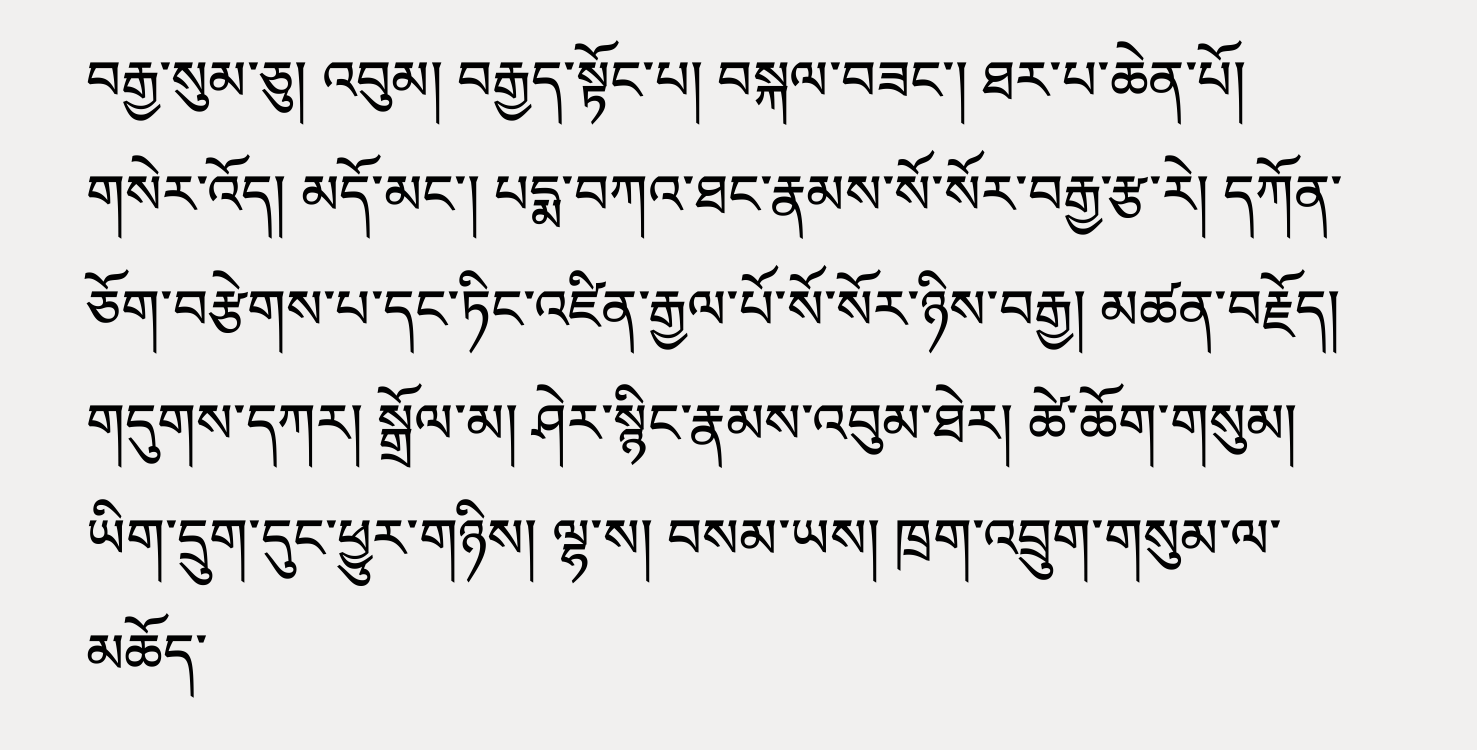བརྒྱ་སུམ་ཅུ། འབུམ། བརྒྱད་སྟོང་པ། བསྐལ་བཟང་། ཐར་པ་ཆེན་པོ། གསེར་འོད། མདོ་མང་། པདྨ་བཀའ་ཐང་རྣམས་སོ་སོར་བརྒྱ་རྩ་རེ། དཀོན་ཅོག་བརྩེགས་པ་དང་ཏིང་འཛིན་རྒྱལ་པོ་སོ་སོར་ཉིས་བརྒྱ། མཚན་བརྗོད། གདུགས་དཀར། སྒྲོལ་མ། ཤེར་སྙིང་རྣམས་འབུམ་ཐེར། ཚེ་ཆོག་གསུམ། ཡིག་དྲུག་དུང་ཕྱུར་གཉིས། ལྷ་ས། བསམ་ཡས། ཁྲག་འབྲུག་གསུམ་ལ་མཆོད་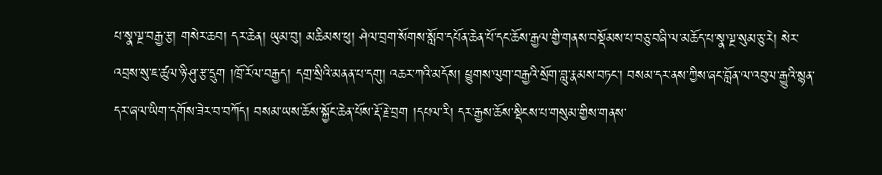པ་སྣ་ལྔ་བརྒྱ་རྩ། གསེར་ཆབ། དར་ཆེན། ཡུམ་བུ། མཆིམས་ཕུ། ཤེལ་བྲག་སོགས་སློབ་དཔོན་ཆེན་པོ་དང་ཆོས་རྒྱལ་གྱི་གནས་བསྡོམས་པ་བཅུ་བཞི་ལ་མཆོད་པ་སྣ་ལྔ་སུམ་ཅུ་རེ། སེར་འབྲས་སུ་ཇ་ཚུལ་ཉི་ཤུ་རྩ་དྲུག །ཁྲོ་རོལ་བརྒྱད། དགྲ་སྲིའི་མནན་པ་དགུ། འཆར་ཀའི་མདོས། ཕྱུགས་ལུག་བརྒྱའི་སྲོག་བླུ་རྣམས་བཏང་། བསམ་དར་ནས་ཀྱིས་ཞང་བློན་ལ་འབུལ་རྒྱུའི་སྙན་དར་ཞལ་ཡིག་དགོས་ཟེར་བ་བཀོད། བསམ་ཡས་ཆོས་སྐྱོང་ཆེན་པོས་རྡོ་རྗེ་བྲག །དཔལ་རི། དར་རྒྱས་ཆོས་སྡིངས་པ་གསུམ་གྱིས་གནས་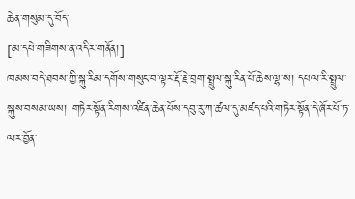ཆེན་གསུམ་དུ་བོད་
[མ་དཔེ་གཟིགས་ན་འདིར་གནོན།]
ཁམས་བདེ་ཐབས་ཀྱི་སྐུ་རིམ་དགོས་གསུང་བ་ལྟར་རྡོ་རྗེ་བྲག་སྤྲུལ་སྐུ་རིན་པོ་ཆེས་ལྷ་ས། དཔལ་རི་སྤྲུལ་སྐུས་བསམ་ཡས། གཏེར་སྟོན་རིགས་འཛིན་ཆེན་པོས་དབུ་རུ་ཀ་ཚལ་དུ་མཛད་པའི་གཏེར་སྟོན་དེ་ཞོར་པོ་ཏ་ལར་བྱོན་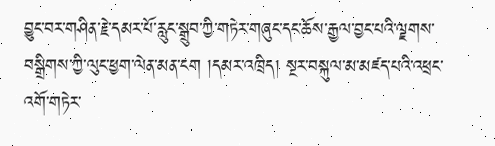བྱུང་བར་གཤིན་རྗེ་དམར་པོ་རླུང་སྒྲུབ་ཀྱི་གཏེར་གཞུང་དང་ཆོས་རྒྱལ་བྱང་པའི་ལྗགས་བསྒྲིགས་ཀྱི་ལུང་ཕྱག་ལེན་མན་ངག །དམར་འཁྲིད། སྔར་བསྐུལ་མ་མཛད་པའི་འཕྲང་འགོ་གཏེར་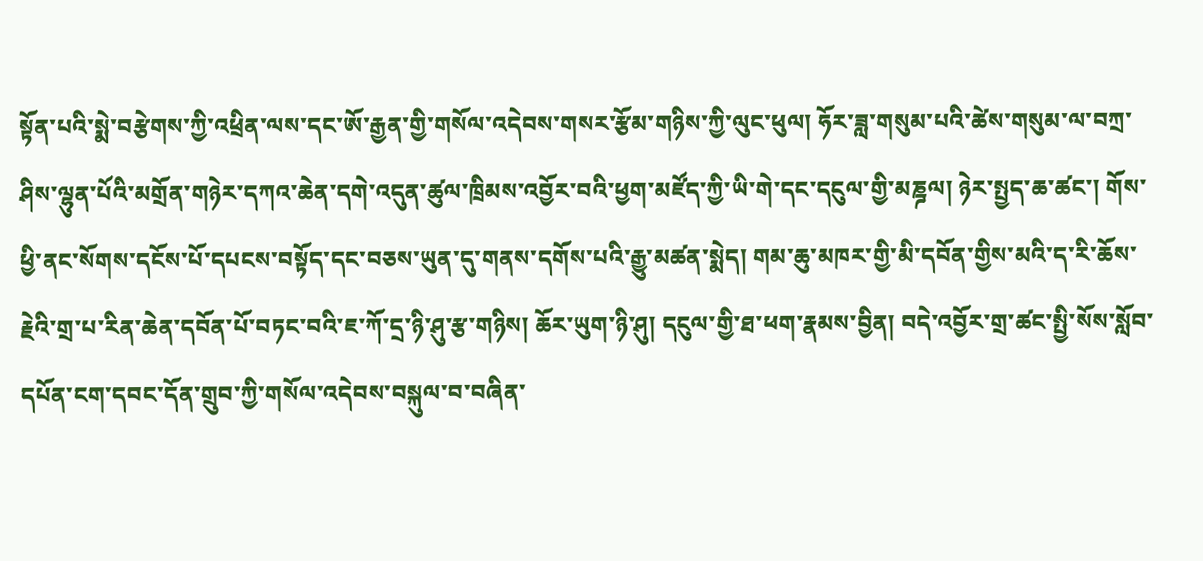སྟོན་པའི་སྨེ་བརྩེགས་ཀྱི་འཕྲིན་ལས་དང་ཨོ་རྒྱན་གྱི་གསོལ་འདེབས་གསར་རྩོམ་གཉིས་ཀྱི་ལུང་ཕུལ། ཧོར་ཟླ་གསུམ་པའི་ཚེས་གསུམ་ལ་བཀྲ་ཤིས་ལྷུན་པོའི་མགྲོན་གཉེར་དཀའ་ཆེན་དགེ་འདུན་ཚུལ་ཁྲིམས་འབྱོར་བའི་ཕྱག་མཛོད་ཀྱི་ཡི་གེ་དང་དངུལ་གྱི་མཎྜལ། ཉེར་སྤྱད་ཆ་ཚང་། གོས་ཕྱི་ནང་སོགས་དངོས་པོ་དཔངས་བསྟོད་དང་བཅས་ཡུན་དུ་གནས་དགོས་པའི་རྒྱུ་མཚན་སྨེད། གམ་ཆུ་མཁར་གྱི་མི་དབོན་གྱིས་མའི་ད་རི་ཆོས་རྗེའི་གྲ་པ་རིན་ཆེན་དབོན་པོ་བཏང་བའི་ཇ་ཀོ་དྲ་ཉི་ཤུ་རྩ་གཉིས། ཆོར་ཡུག་ཉི་ཤུ། དངུལ་གྱི་ཐ་ཕག་རྣམས་བྱིན། བདེ་འབྱོར་གྲ་ཚང་སྤྱི་སོས་སློབ་དཔོན་ངག་དབང་དོན་གྲུབ་ཀྱི་གསོལ་འདེབས་བསྐུལ་བ་བཞིན་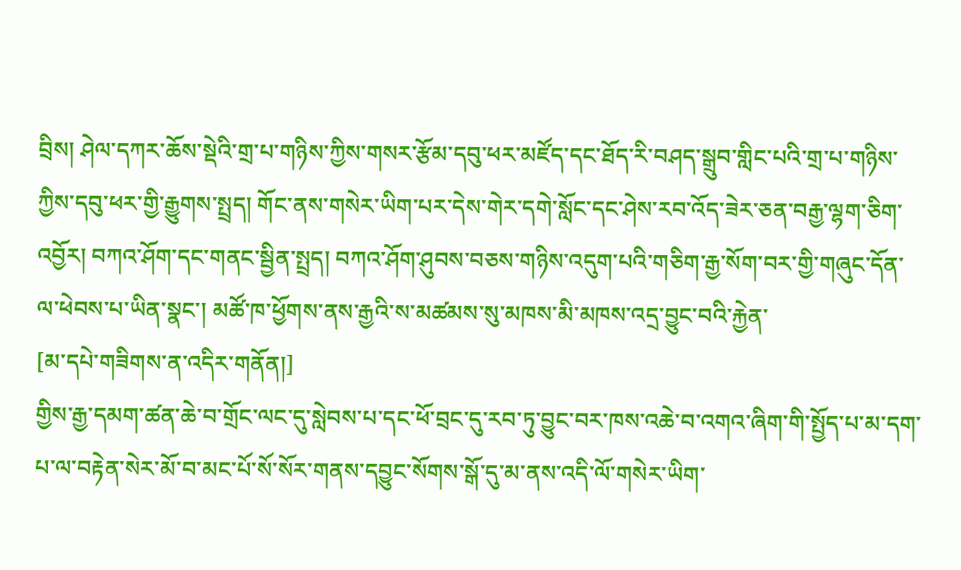བྲིས། ཤེལ་དཀར་ཆོས་སྡེའི་གྲ་པ་གཉིས་ཀྱིས་གསར་རྩོམ་དབུ་ཕར་མཛོད་དང་ཐོད་རི་བཤད་སྒྲུབ་གླིང་པའི་གྲ་པ་གཉིས་ཀྱིས་དབུ་ཕར་གྱི་རྒྱུགས་སྤྲད། གོང་ནས་གསེར་ཡིག་པར་དེས་གེར་དགེ་སློང་དང་ཤེས་རབ་འོད་ཟེར་ཅན་བརྒྱ་ལྷག་ཅིག་འབྱོར། བཀའ་ཤོག་དང་གནང་སྦྱིན་སྤྲད། བཀའ་ཤོག་ཤུབས་བཅས་གཉིས་འདུག་པའི་གཅིག་རྒྱ་སོག་བར་གྱི་གཞུང་དོན་ལ་ཕེབས་པ་ཡིན་སྣང་། མཚོ་ཁ་ཕྱོགས་ནས་རྒྱའི་ས་མཚམས་སུ་མཁས་མི་མཁས་འདྲ་བྱུང་བའི་རྐྱེན་
[མ་དཔེ་གཟིགས་ན་འདིར་གནོན།]
གྱིས་རྒྱ་དམག་ཚན་ཆེ་བ་གྲོང་ལང་དུ་སླེབས་པ་དང་ཕོ་བྲང་དུ་རབ་ཏུ་བྱུང་བར་ཁས་འཆེ་བ་འགའ་ཞིག་གི་སྤྱོད་པ་མ་དག་པ་ལ་བརྟེན་སེར་མོ་བ་མང་པོ་སོ་སོར་གནས་དབྱུང་སོགས་སྒོ་དུ་མ་ནས་འདི་ལོ་གསེར་ཡིག་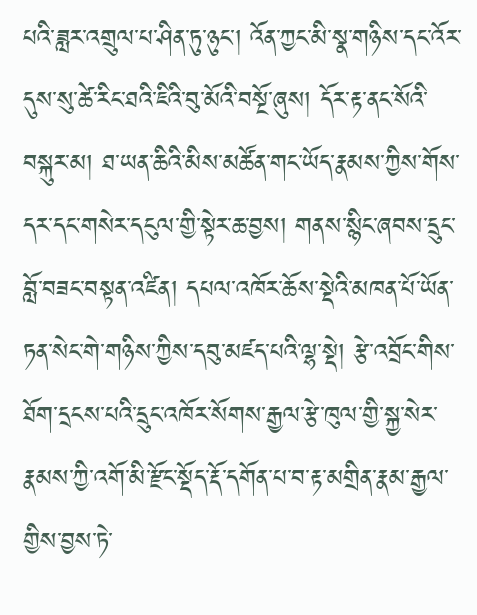པའི་ཟླར་འགྲུལ་པ་ཤིན་ཏུ་ཉུང་། འོན་ཀྱང་མི་སྣ་གཉིས་དང་འོར་དུས་སུ་ཚེ་རིང་ཐའི་ཇིའི་བུ་མོའི་བསྔོ་ཞུས། དོར་རྟ་ནང་སོའི་བསྐུར་མ། ཐ་ཡན་ཆིའི་མིས་མཚོན་གང་ཡོད་རྣམས་ཀྱིས་གོས་དར་དང་གསེར་དངུལ་གྱི་སྟེར་ཆ་བྱས། གནས་སྙིང་ཞབས་དྲུང་བློ་བཟང་བསྟན་འཛིན། དཔལ་འཁོར་ཆོས་སྡེའི་མཁན་པོ་ཡོན་ཏན་སེང་གེ་གཉིས་ཀྱིས་དབུ་མཛད་པའི་ལྷ་སྡེ། རྩེ་འབྲོང་གིས་ཐོག་དྲངས་པའི་དྲུང་འཁོར་སོགས་རྒྱལ་རྩེ་ཁུལ་གྱི་སྐྱ་སེར་རྣམས་ཀྱི་འགོ་མི་རྫོང་སྡོད་རྡོ་དགོན་པ་བ་རྟ་མགྲིན་རྣམ་རྒྱལ་གྱིས་བྱས་ཏེ་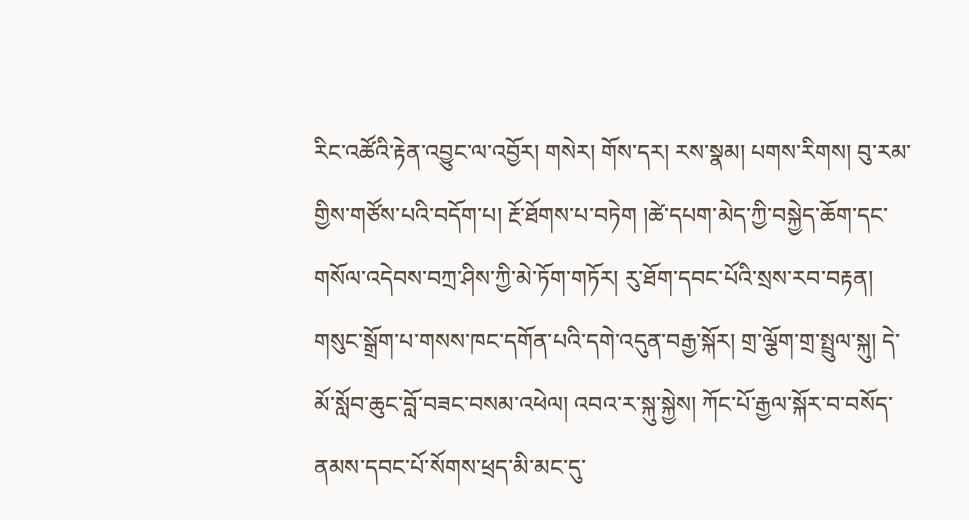རིང་འཚོའི་རྟེན་འབྱུང་ལ་འབྱོར། གསེར། གོས་དར། རས་སྣམ། པགས་རིགས། བུ་རམ་གྱིས་གཙོས་པའི་བདོག་པ། རྔོ་ཐོགས་པ་བཏེག །ཚེ་དཔག་མེད་ཀྱི་བསྐྱེད་ཆོག་དང་གསོལ་འདེབས་བཀྲ་ཤིས་ཀྱི་མེ་ཏོག་གཏོར། རུ་ཐོག་དབང་པོའི་སྲས་རབ་བརྟན། གསུང་སྒྲོག་པ་གསས་ཁང་དགོན་པའི་དགེ་འདུན་བརྒྱ་སྐོར། གྲ་ལྕོག་གྲ་སྤྲུལ་སྐུ། དེ་མོ་སློབ་ཆུང་བློ་བཟང་བསམ་འཕེལ། འབའ་ར་སྐུ་སྐྱེས། ཀོང་པོ་རྒྱལ་སྐོར་བ་བསོད་ནམས་དབང་པོ་སོགས་ཕྲད་མི་མང་དུ་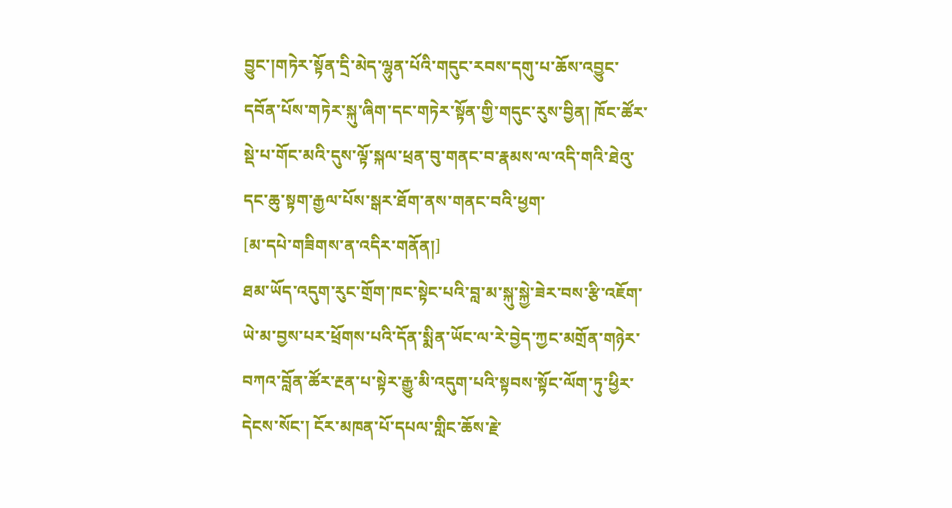བྱུང་།གཏེར་སྟོན་དྲི་མེད་ལྷུན་པོའི་གདུང་རབས་དགུ་པ་ཆོས་འབྱུང་དབོན་པོས་གཏེར་སྐུ་ཞིག་དང་གཏེར་སྟོན་གྱི་གདུང་རུས་བྱིན། ཁོང་ཚོར་སྡེ་པ་གོང་མའི་དུས་ལྟོ་སྐལ་ཕྲན་བུ་གནང་བ་རྣམས་ལ་འདི་གའི་ཐེའུ་དང་ཆུ་སྟག་རྒྱལ་པོས་སྒར་ཐོག་ནས་གནང་བའི་ཕྱག་
[མ་དཔེ་གཟིགས་ན་འདིར་གནོན།]
ཐམ་ཡོད་འདུག་རུང་གྲོག་ཁང་སྟེང་པའི་བླ་མ་སྐུ་སྐྱེ་ཟེར་བས་རྩི་འཇོག་ཡེ་མ་བྱས་པར་ཕྲོགས་པའི་དོན་སྨིན་ཡོང་ལ་རེ་བྱེད་ཀྱང་མགྲོན་གཉེར་བཀའ་བློན་ཚོར་རྔན་པ་སྟེར་རྒྱུ་མི་འདུག་པའི་སྟབས་སྟོང་ལོག་ཏུ་ཕྱིར་དེངས་སོང་། ངོར་མཁན་པོ་དཔལ་གླིང་ཆོས་རྗེ་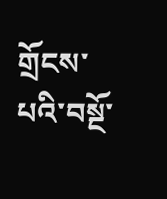གྲོངས་པའི་བསྔོ་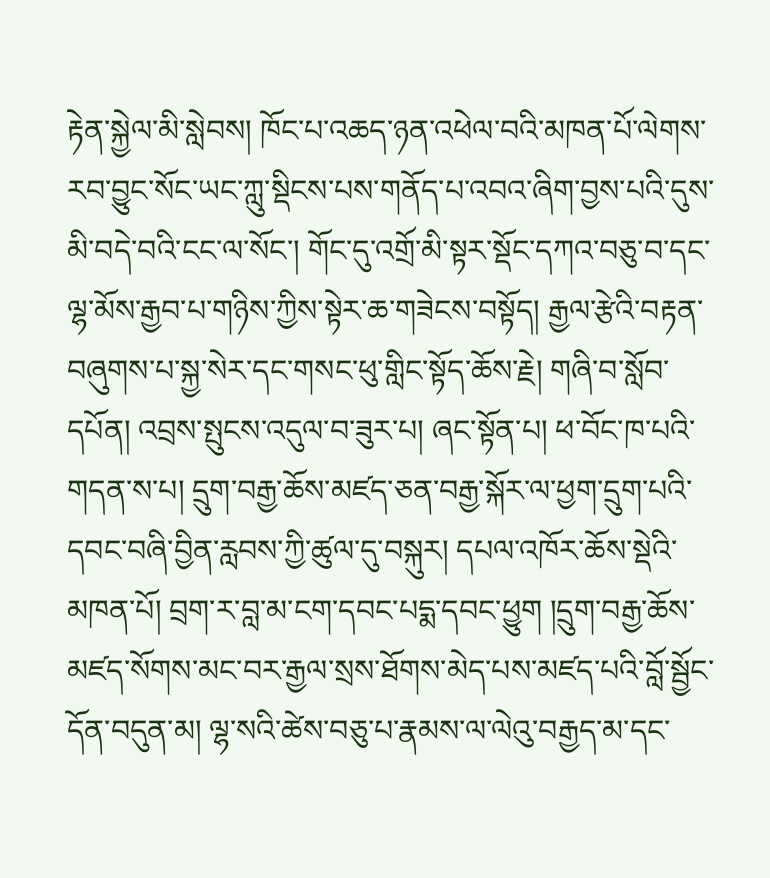རྟེན་སྐྱེལ་མི་སླེབས། ཁོང་པ་འཆད་ཉན་འཕེལ་བའི་མཁན་པོ་ལེགས་རབ་བྱུང་སོང་ཡང་ཀླུ་སྡིངས་པས་གནོད་པ་འབའ་ཞིག་བྱས་པའི་དུས་མི་བདེ་བའི་ངང་ལ་སོང་། གོང་དུ་འགྲོ་མི་སྟར་སྡོང་དཀའ་བཅུ་བ་དང་ལྷ་མོས་རྒྱབ་པ་གཉིས་ཀྱིས་སྟེར་ཆ་གཟེངས་བསྟོད། རྒྱལ་རྩེའི་བརྟན་བཞུགས་པ་སྐྱ་སེར་དང་གསང་ཕུ་གླིང་སྟོད་ཆོས་རྗེ། གཞི་བ་སློབ་དཔོན། འབྲས་སྤུངས་འདུལ་བ་ཟུར་པ། ཞང་སྟོན་པ། ཕ་བོང་ཁ་པའི་གདན་ས་པ། དྲུག་བརྒྱ་ཆོས་མཛད་ཅན་བརྒྱ་སྐོར་ལ་ཕྱག་དྲུག་པའི་དབང་བཞི་བྱིན་རླབས་ཀྱི་ཚུལ་དུ་བསྐུར། དཔལ་འཁོར་ཆོས་སྡེའི་མཁན་པོ། བྲག་ར་བླ་མ་ངག་དབང་པདྨ་དབང་ཕྱུག །དྲུག་བརྒྱ་ཆོས་མཛད་སོགས་མང་བར་རྒྱལ་སྲས་ཐོགས་མེད་པས་མཛད་པའི་བློ་སྦྱོང་དོན་བདུན་མ། ལྷ་སའི་ཚེས་བཅུ་པ་རྣམས་ལ་ལེའུ་བརྒྱད་མ་དང་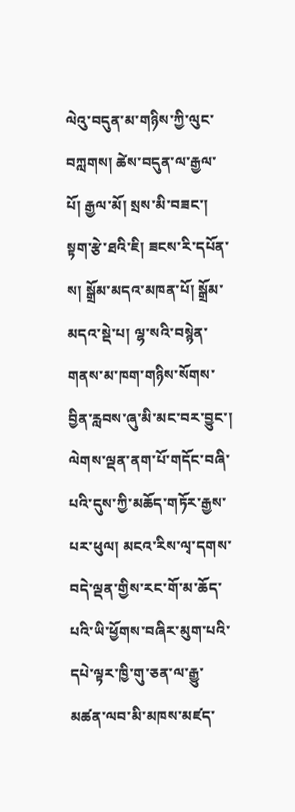ལེའུ་བདུན་མ་གཉིས་ཀྱི་ལུང་བཀླགས། ཚེས་བདུན་ལ་རྒྱལ་པོ། རྒྱལ་མོ། སྲས་མི་བཟང་། སྟག་རྩེ་ཐའི་ཇི། ཟངས་རི་དཔོན་ས། སྒྲོམ་མདའ་མཁན་པོ། སྒྲོམ་མདའ་སྡེ་པ། ལྷ་སའི་བསྙེན་གནས་མ་ཁག་གཉིས་སོགས་བྱིན་རླབས་ཞུ་མི་མང་བར་བྱུང་། ལེགས་ལྡན་ནག་པོ་གདོང་བཞི་པའི་དུས་ཀྱི་མཆོད་གཏོར་རྒྱས་པར་ཕུལ། མངའ་རིས་ལྭ་དགས་བདེ་ལྡན་གྱིས་རང་གོ་མ་ཆོད་པའི་ཡི་ཕྱོགས་བཞིར་མུག་པའི་དཔེ་ལྟར་ཁྱི་གུ་ཅན་ལ་རྒྱུ་མཚན་ལབ་མི་མཁས་མཛད་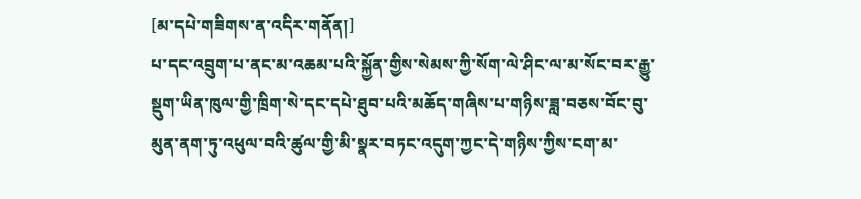[མ་དཔེ་གཟིགས་ན་འདིར་གནོན།]
པ་དང་འབྲུག་པ་ནང་མ་འཆམ་པའི་སྐྱོན་གྱིས་སེམས་ཀྱི་སོག་ལེ་ཤིང་ལ་མ་སོང་བར་རྒྱུ་སྡུག་ཡིན་ཁུལ་གྱི་ཁྲིག་སེ་དང་དཔེ་ཐུབ་པའི་མཆོད་གཞིས་པ་གཉིས་ཟླ་བཅས་བོང་བུ་མུན་ནག་ཏུ་འཕུལ་བའི་ཚུལ་གྱི་མི་སྣར་བཏང་འདུག་ཀྱང་དེ་གཉིས་ཀྱིས་ངག་མ་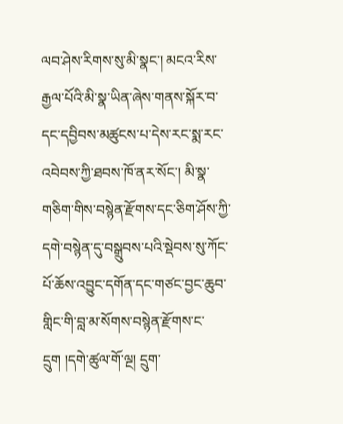ལབ་ཤེས་རིགས་སུ་མི་སྣང་། མངའ་རིས་རྒྱལ་པོའི་མི་སྣ་ཡིན་ཞེས་གནས་སྐོར་བ་དང་དབྱིབས་མཚུངས་པ་དེས་རང་སྨ་རང་འབེབས་ཀྱི་ཐབས་ཁོ་ནར་སོང་། མི་སྣ་གཅིག་གིས་བསྙེན་རྫོགས་དང་ཅིག་ཤོས་ཀྱི་དགེ་བསྙེན་དུ་བསྒྲུབས་པའི་སྡེབས་སུ་ཀོང་པོ་ཆོས་འབྱུང་དགོན་དང་གཙང་བྱང་ཆུབ་གླིང་གི་བླ་མ་སོགས་བསྙེན་རྫོགས་ང་དྲུག །དགེ་ཚུལ་གོ་ལྔ། དྲུག་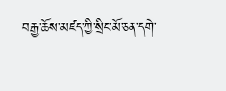བརྒྱ་ཆོས་མཛད་ཀྱི་སྲིང་མོ་ཅན་དགེ་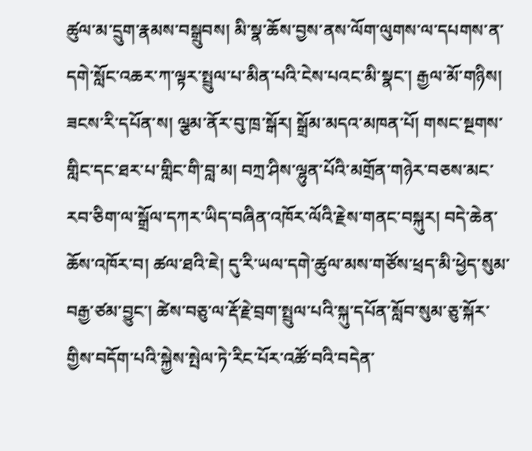ཚུལ་མ་དྲུག་རྣམས་བསྒྲུབས། མི་སྣ་ཆོས་བྱས་ནས་ལོག་ལུགས་ལ་དཔགས་ན་དགེ་སློང་འཆར་ཀ་ལྟར་སྤྲུལ་པ་མིན་པའི་ངེས་པའང་མི་སྣང་། རྒྱལ་མོ་གཉིས། ཟངས་རི་དཔོན་ས། ལྕམ་ནོར་བུ་ཁྲ་སྒོར། སྒྲོམ་མདའ་མཁན་པོ། གསང་སྔགས་གླིང་དང་ཐར་པ་གླིང་གི་བླ་མ། བཀྲ་ཤིས་ལྷུན་པོའི་མགྲོན་གཉེར་བཅས་མང་རབ་ཅིག་ལ་སྒྲོལ་དཀར་ཡིད་བཞིན་འཁོར་ལོའི་རྗེས་གནང་བསྐུར། བདེ་ཆེན་ཆོས་འཁོར་བ། ཚལ་ཐའི་ཇེ། དུ་རི་ཡལ་དགེ་ཚུལ་མས་གཙོས་ཕྲད་མི་ཕྱེད་སུམ་བརྒྱ་ཙམ་བྱུང་། ཚེས་བཅུ་ལ་རྡོ་རྗེ་བྲག་སྤྲུལ་པའི་སྐུ་དཔོན་སློབ་སུམ་ཅུ་སྐོར་གྱིས་བདོག་པའི་སྐྱེས་སྤེལ་ཏེ་རིང་པོར་འཚོ་བའི་བདེན་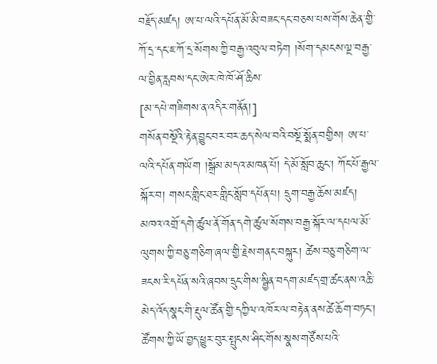བརྗོད་མཛད། ཨ་པ་ལའི་དཔོན་མོ་མི་བཟང་དང་བཅས་པས་གོས་ཆེན་གྱི་ཀོ་དྲ་དང་ཇ་ཀོ་དྲ་སོགས་ཀྱི་བརྒྱ་འབུལ་བཏེག །སོག་དམངས་ལྔ་བརྒྱ་ལ་བྱིན་རླབས་དང་ཨེར་ཁེ་ཁོ་ཤོ་ཆིས་
[མ་དཔེ་གཟིགས་ན་འདིར་གནོན།]
གསོན་བསྔོའི་རྟེན་བྱུང་བར་བར་ཆད་སེལ་བའི་བསྔོ་སྨོན་བགྱིས། ཨ་པ་ལའི་དཔོན་གཡོག །སྒྲོམ་མདའ་མཁན་པོ། དེ་མོ་སློབ་ཆུང་། ཀོང་པོ་རྒྱལ་སྐོར་བ། གསང་གླིང་ཐར་གླིང་སློབ་དཔོན་པ། དྲུག་བརྒྱ་ཆོས་མཛད། མཁའ་འགྲོ་དགེ་ཚུལ་ནོ་གོན་དགེ་ཚུལ་སོགས་བརྒྱ་སྐོར་ལ་དཔལ་མོ་ལུགས་ཀྱི་བཅུ་གཅིག་ཞལ་གྱི་རྗེས་གནང་བསྐུར། ཚེས་བཅུ་གཅིག་ལ་ཟངས་རི་དཔོན་སའི་ཞབས་དྲུང་གིས་སྦྱིན་བདག་མཛད་གྲ་ཚང་ནས་འཆི་མེད་འོད་སྣང་གི་རྡུལ་ཚོན་གྱི་དཀྱིལ་འཁོར་ལ་བརྟེན་ནས་ཚེ་ཆོག་བཏང་། ཚོགས་ཀྱི་ཡོ་བྱད་ཕྱུར་བུར་སྤུངས་ཤིང་གོས་སྣས་གཙོས་པའི་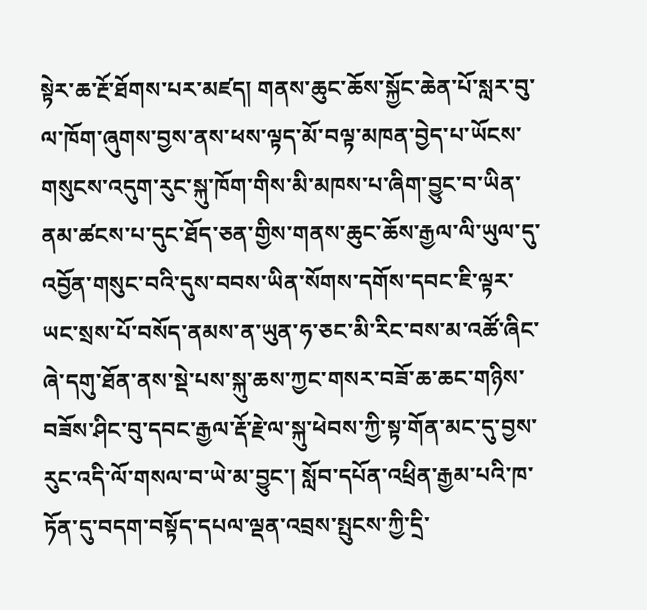སྟེར་ཆ་རྔོ་ཐོགས་པར་མཛད། གནས་ཆུང་ཆོས་སྐྱོང་ཆེན་པོ་སླར་བུ་ལ་ཁོག་ཞུགས་བྱས་ནས་ཕས་ལྟད་མོ་བལྟ་མཁན་བྱེད་པ་ཡོངས་གསུངས་འདུག་རུང་སྐུ་ཁོག་གིས་མི་མཁས་པ་ཞིག་བྱུང་བ་ཡིན་ནམ་ཚངས་པ་དུང་ཐོད་ཅན་གྱིས་གནས་ཆུང་ཆོས་རྒྱལ་ལི་ཡུལ་དུ་འབྱོན་གསུང་བའི་དུས་བབས་ཡིན་སོགས་དགོས་དབང་ཇི་ལྟར་ཡང་སྲས་པོ་བསོད་ནམས་ན་ཡུན་ཧ་ཅང་མི་རིང་བས་མ་འཚོ་ཞིང་ཞེ་དགུ་ཐོན་ནས་སྡེ་པས་སྐུ་ཆས་ཀྱང་གསར་བཟོ་ཆ་ཆང་གཉིས་བཟོས་ཤིང་བུ་དབང་རྒྱལ་རྡོ་རྗེ་ལ་སྐུ་ཕེབས་ཀྱི་སྟ་གོན་མང་དུ་བྱས་རུང་འདི་ལོ་གསལ་བ་ཡེ་མ་བྱུང་། སློབ་དཔོན་འཕྲིན་རྒྱམ་པའི་ཁ་ཏོན་དུ་བདག་བསྟོད་དཔལ་ལྡན་འབྲས་སྤུངས་ཀྱི་དྲི་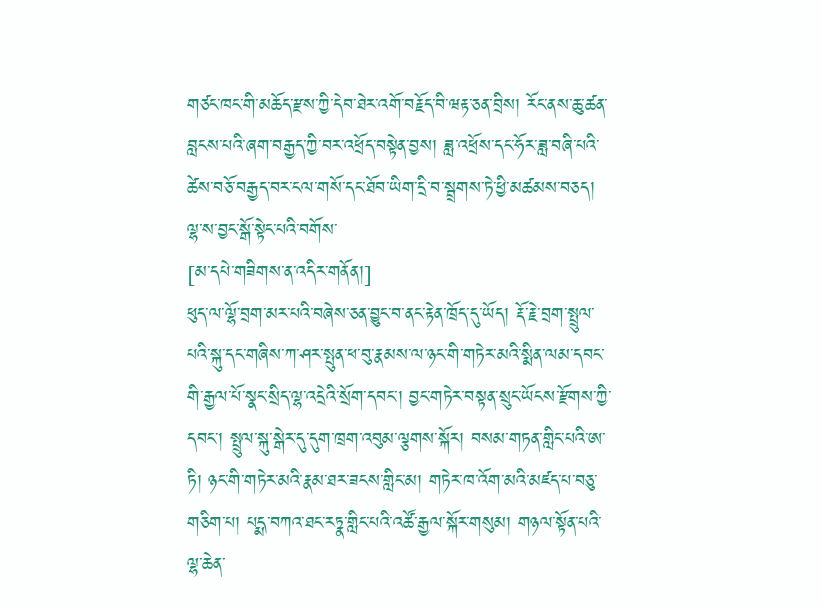གཙང་ཁང་གི་མཆོད་རྫས་ཀྱི་དེབ་ཐེར་འགོ་བརྗོད་བི་ཝརྟ་ཅན་བྲིས། རོང་ནས་ཆུ་ཚན་བླངས་པའི་ཞག་བརྒྱད་ཀྱི་བར་འཕྲོད་བསྟེན་བྱས། ཟླ་འཕྲོས་དང་ཧོར་ཟླ་བཞི་པའི་ཚེས་བཅོ་བརྒྱད་བར་ངལ་གསོ་དང་ཐོབ་ཡིག་དྲི་བ་སྦྲགས་ཏེ་ཕྱི་མཚམས་བཅད། ལྷ་ས་བྱང་སྒོ་སྟེང་པའི་བགོས་
[མ་དཔེ་གཟིགས་ན་འདིར་གནོན།]
ཕུད་ལ་ལྷོ་བྲག་མར་པའི་བཞེས་ཅན་བྱུང་བ་ནང་རྟེན་ཁྲོད་དུ་ཡོད། རྡོ་རྗེ་བྲག་སྤྲུལ་པའི་སྐུ་དང་གཞིས་ཀ་ཤར་སྤུན་ཕ་བུ་རྣམས་ལ་ཉང་གི་གཏེར་མའི་སྨིན་ལམ་དབང་གི་རྒྱལ་པོ་སྣང་སྲིད་ལྷ་འདྲེའི་སྲོག་དབང་། བྱང་གཏེར་བསྟན་སྲུང་ཡོངས་རྫོགས་ཀྱི་དབང་། སྤྲུལ་སྐུ་སྒེར་དུ་དུག་ཁྲག་འབུམ་ལྕགས་སྐོར། བསམ་གཏན་གླིང་པའི་ཨ་ཏི། ཉང་གི་གཏེར་མའི་རྣམ་ཐར་ཟངས་གླིང་མ། གཏེར་ཁ་འོག་མའི་མཛད་པ་བཅུ་གཅིག་པ། པདྨ་བཀའ་ཐང་རཏྣ་གླིང་པའི་འཚོ་རྒྱལ་སྐོར་གསུམ། གཉལ་སྟོན་པའི་ལྷ་ཆེན་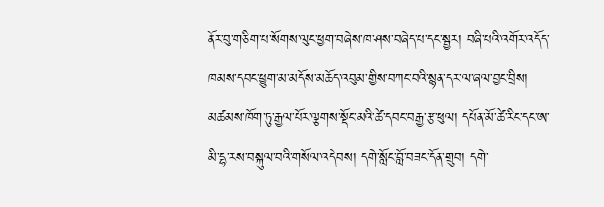ནོར་བུ་གཅིག་པ་སོགས་ལུང་ཕྱག་བཞེས་ཁ་ཤས་བཞེད་པ་དང་སྦྱར། བཞི་པའི་འགོར་འདོད་ཁམས་དབང་ཕྱུག་མ་མདོས་མཆོད་འབུམ་གྱིས་བཀང་བའི་སྙན་དར་ལ་ཞལ་བྱང་བྲིས། མཚམས་ཁོག་ཏུ་རྒྱལ་པོར་ལྕགས་སྡོང་མའི་ཚེ་དབང་བརྒྱ་རྩ་ཕུལ། དཔོན་མོ་ཚེ་རིང་དང་ཨ་མི་དྷ་རས་བསྐུལ་བའི་གསོལ་འདེབས། དགེ་སློང་བློ་བཟང་དོན་གྲུབ། དགེ་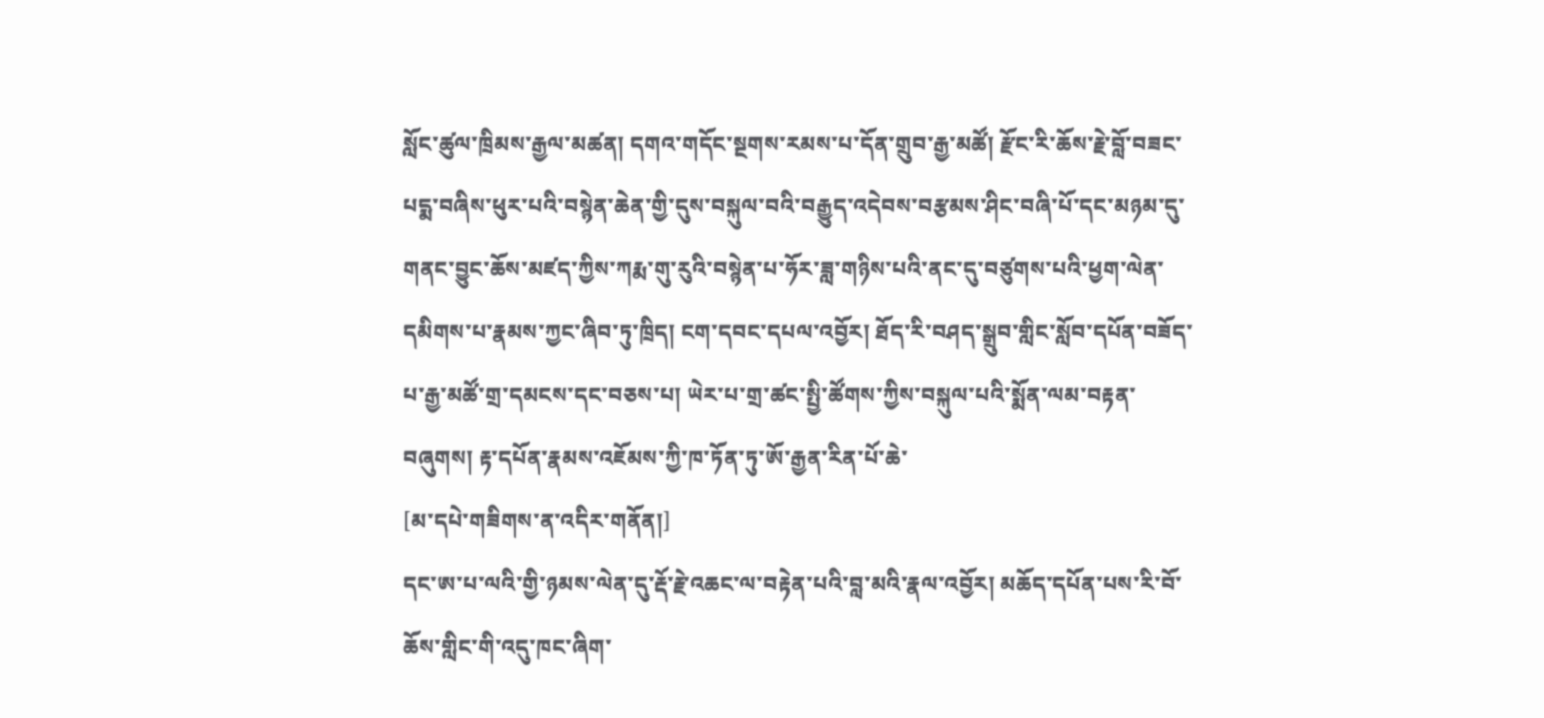སློང་ཚུལ་ཁྲིམས་རྒྱལ་མཚན། དགའ་གདོང་སྔགས་རམས་པ་དོན་གྲུབ་རྒྱ་མཚོ། རྫོང་རི་ཆོས་རྗེ་བློ་བཟང་པདྨ་བཞིས་ཕུར་པའི་བསྙེན་ཆེན་གྱི་དུས་བསྐུལ་བའི་བརྒྱུད་འདེབས་བརྩམས་ཤིང་བཞི་པོ་དང་མཉམ་དུ་གནང་བྱུང་ཆོས་མཛད་ཀྱིས་ཀརྨ་གུ་རུའི་བསྙེན་པ་ཧོར་ཟླ་གཉིས་པའི་ནང་དུ་བཙུགས་པའི་ཕྱག་ལེན་དམིགས་པ་རྣམས་ཀྱང་ཞིབ་ཏུ་ཁྲིད། ངག་དབང་དཔལ་འབྱོར། ཐོད་རི་བཤད་སྒྲུབ་གླིང་སློབ་དཔོན་བཟོད་པ་རྒྱ་མཚོ་གྲ་དམངས་དང་བཅས་པ། ཡེར་པ་གྲ་ཚང་སྤྱི་ཚོགས་ཀྱིས་བསྐུལ་པའི་སྨོན་ལམ་བརྟན་བཞུགས། རྟ་དཔོན་རྣམས་འཇོམས་ཀྱི་ཁ་ཏོན་ཏུ་ཨོ་རྒྱན་རིན་པོ་ཆེ་
[མ་དཔེ་གཟིགས་ན་འདིར་གནོན།]
དང་ཨ་པ་ལའི་གྱི་ཉམས་ལེན་དུ་རྡོ་རྗེ་འཆང་ལ་བརྟེན་པའི་བླ་མའི་རྣལ་འབྱོར། མཆོད་དཔོན་པས་རི་བོ་ཆོས་གླིང་གི་འདུ་ཁང་ཞིག་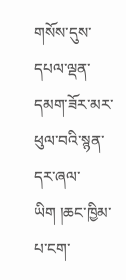གསོས་དུས་དཔལ་ལྡན་དམག་ཟོར་མར་ཕུལ་བའི་སྙན་དར་ཞལ་ཡིག །ཆང་ཁྱིམ་པ་ངག་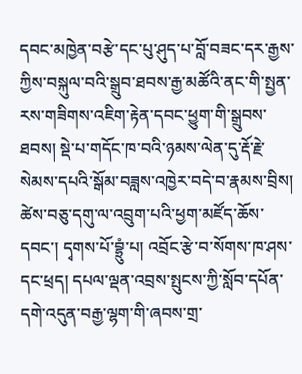དབང་མཁྱེན་བརྩེ་དང་པུ་ཤུད་པ་བློ་བཟང་དར་རྒྱས་ཀྱིས་བསྐུལ་བའི་སྒྲུབ་ཐབས་རྒྱ་མཚོའི་ནང་གི་སྤྱན་རས་གཟིགས་འཇིག་རྟེན་དབང་ཕྱུག་གི་སྒྲུབས་ཐབས། སྡེ་པ་གདོང་ཁ་བའི་ཉམས་ལེན་དུ་རྡོ་རྗེ་སེམས་དཔའི་སྒོམ་བཟླས་འཁྱེར་བདེ་བ་རྣམས་བྲིས། ཚེས་བཅུ་དགུ་ལ་འབྲུག་པའི་ཕྱག་མཛོད་ཆོས་དབང་། དྭགས་པོ་བྷྲུཾ་པ། འབྲོང་རྩེ་བ་སོགས་ཁ་ཤས་དང་ཕྲད། དཔལ་ལྡན་འབྲས་སྤུངས་ཀྱི་སློབ་དཔོན་དགེ་འདུན་བརྒྱ་ལྷག་གི་ཞབས་གྲ་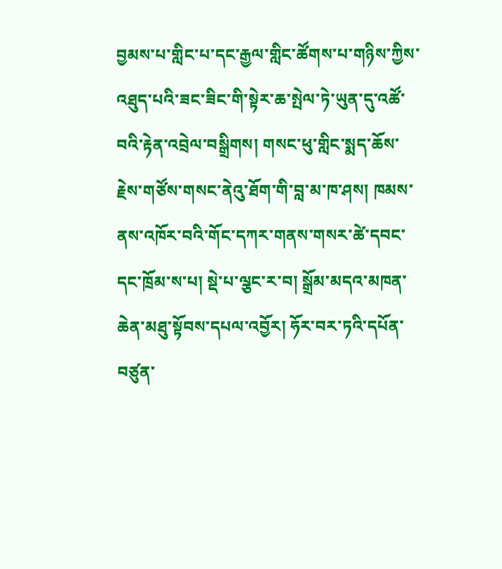བྱམས་པ་གླིང་པ་དང་རྒྱལ་གླིང་ཚོགས་པ་གཉིས་ཀྱིས་འཐུད་པའི་ཟང་ཟིང་གི་སྟེར་ཆ་སྤེལ་ཏེ་ཡུན་དུ་འཚོ་བའི་རྟེན་འབྲེལ་བསྒྲིགས། གསང་ཕུ་གླིང་སྨད་ཆོས་རྗེས་གཙོས་གསང་ནེའུ་ཐོག་གི་བླ་མ་ཁ་ཤས། ཁམས་ནས་འཁོར་བའི་གོང་དཀར་གནས་གསར་ཚེ་དབང་དང་ཁྲོམ་ས་པ། སྡེ་པ་ལྕང་ར་བ། སྒྲོམ་མདའ་མཁན་ཆེན་མཐུ་སྟོབས་དཔལ་འབྱོར། ཧོར་བར་ཏའི་དཔོན་བཙུན་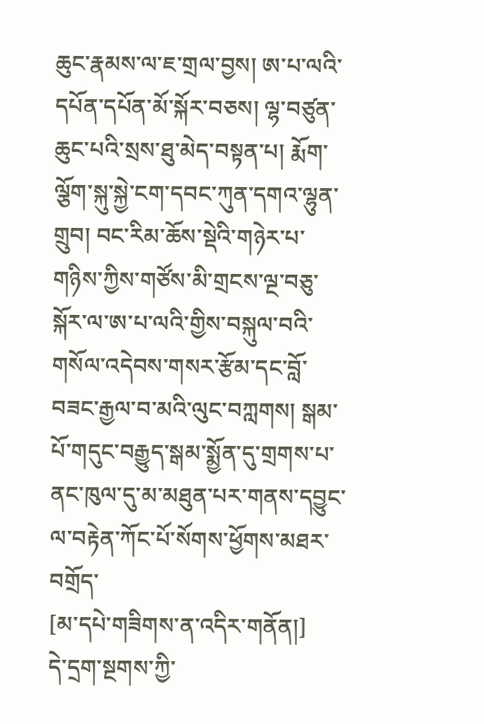ཆུང་རྣམས་ལ་ཇ་གྲལ་བྱས། ཨ་པ་ལའི་དཔོན་དཔོན་མོ་སྐོར་བཅས། ལྷ་བཙུན་ཆུང་པའི་སྲས་ཐུ་མེད་བསྟན་པ། རྨོག་ལྕོག་སྐུ་སྐྱེ་ངག་དབང་ཀུན་དགའ་ལྷུན་གྲུབ། བང་རིམ་ཆོས་སྡེའི་གཉེར་པ་གཉིས་ཀྱིས་གཙོས་མི་གྲངས་ལྔ་བཅུ་སྐོར་ལ་ཨ་པ་ལའི་གྱིས་བསྐུལ་བའི་གསོལ་འདེབས་གསར་རྩོམ་དང་བློ་བཟང་རྒྱལ་བ་མའི་ལུང་བཀླགས། སྒམ་པོ་གདུང་བརྒྱུད་སྒམ་སྨྱོན་དུ་གྲགས་པ་ནང་ཁུལ་དུ་མ་མཐུན་པར་གནས་དབྱུང་ལ་བརྟེན་ཀོང་པོ་སོགས་ཕྱོགས་མཐར་བགྲོད་
[མ་དཔེ་གཟིགས་ན་འདིར་གནོན།]
དེ་དྲག་སྔགས་ཀྱི་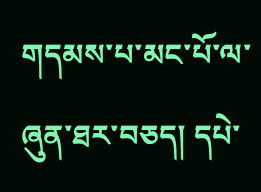གདམས་པ་མང་པོ་ལ་ཞུན་ཐར་བཅད། དཔེ་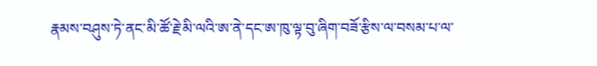རྣམས་བཤུས་ཏེ་ནང་མི་ཚོ་རྗེ་མི་ལའི་ཨ་ནེ་དང་ཨ་ཁུ་ལྟ་བུ་ཞིག་བཟོ་རྩིས་ལ་བསམ་པ་ལ་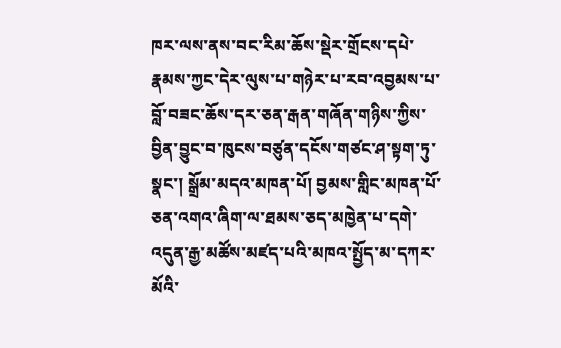ཁར་ལས་ནས་བང་རིམ་ཆོས་སྡེར་གྲོངས་དཔེ་རྣམས་ཀྱང་དེར་ལུས་པ་གཉེར་པ་རབ་འབྱམས་པ་བློ་བཟང་ཆོས་དར་ཅན་རྒན་གཞོན་གཉིས་ཀྱིས་བྱིན་བྱུང་བ་ཁུངས་བཙུན་དངོས་གཙང་ཤ་སྟག་ཏུ་སྣང་། སྒྲོམ་མདའ་མཁན་པོ། བྱམས་གླིང་མཁན་པོ་ཅན་འགའ་ཞིག་ལ་ཐམས་ཅད་མཁྱེན་པ་དགེ་འདུན་རྒྱ་མཚོས་མཛད་པའི་མཁའ་སྤྱོད་མ་དཀར་མོའི་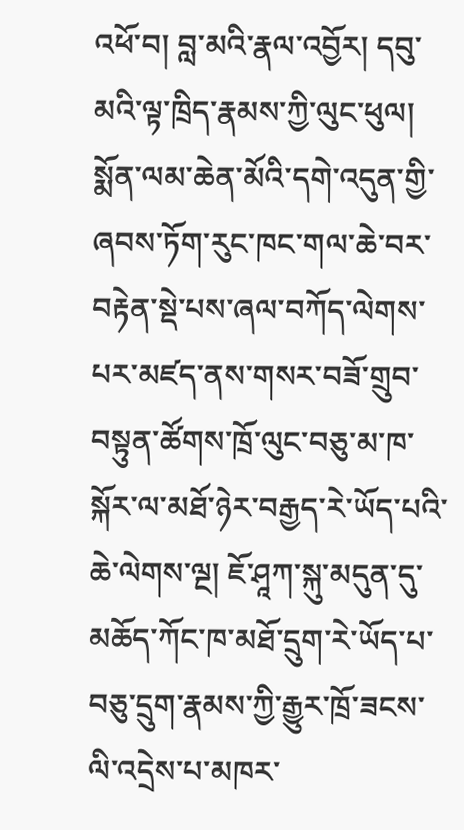འཕོ་བ། བླ་མའི་རྣལ་འབྱོར། དབུ་མའི་ལྟ་ཁྲིད་རྣམས་ཀྱི་ལུང་ཕུལ། སྨོན་ལམ་ཆེན་མོའི་དགེ་འདུན་གྱི་ཞབས་ཏོག་རུང་ཁང་གལ་ཆེ་བར་བརྟེན་སྡེ་པས་ཞལ་བཀོད་ལེགས་པར་མཛད་ནས་གསར་བཟོ་གྲུབ་བསྟུན་ཚོགས་ཁྲོ་ལུང་བཅུ་མ་ཁ་སྐོར་ལ་མཐོ་ཉེར་བརྒྱད་རེ་ཡོད་པའི་ཆེ་ལེགས་ལྔ། ཇོ་ཤཱཀ་སྐུ་མདུན་དུ་མཆོད་ཀོང་ཁ་མཐོ་དྲུག་རེ་ཡོད་པ་བཅུ་དྲུག་རྣམས་ཀྱི་རྒྱུར་ཁྲོ་ཟངས་ལི་འདྲེས་པ་མཁར་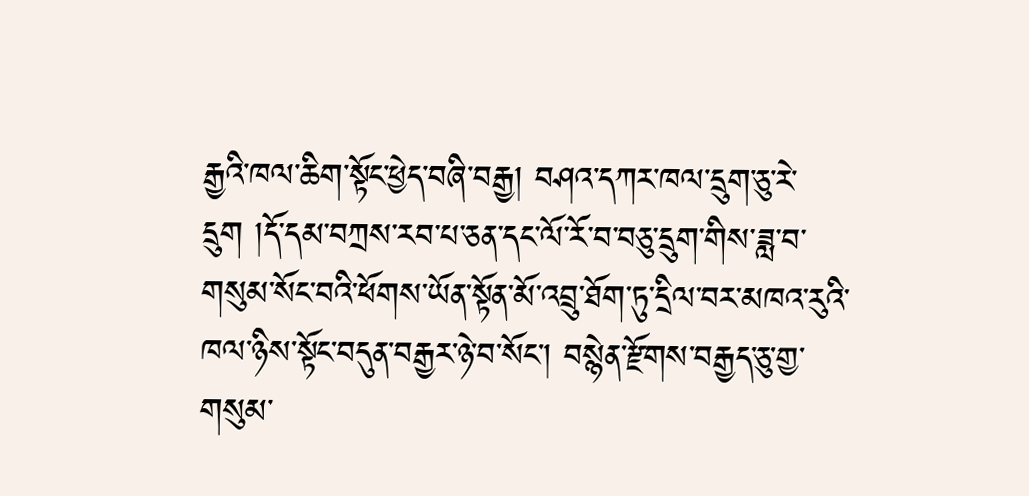རྒྱའི་ཁལ་ཆིག་སྟོང་ཕྱེད་བཞི་བརྒྱ། བཤའ་དཀར་ཁལ་དྲུག་ཅུ་རེ་དྲུག །དོ་དམ་བཀྲས་རབ་པ་ཅན་དང་ལོ་རོ་བ་བཅུ་དྲུག་གིས་ཟླ་བ་གསུམ་སོང་བའི་ཕོགས་ཡོན་སྟོན་མོ་འབྲུ་ཐོག་ཏུ་དྲིལ་བར་མཁའ་རུའི་ཁལ་ཉིས་སྟོང་བདུན་བརྒྱར་ཉེ་བ་སོང་། བསྙེན་རྫོགས་བརྒྱད་ཅུ་གྱ་གསུམ་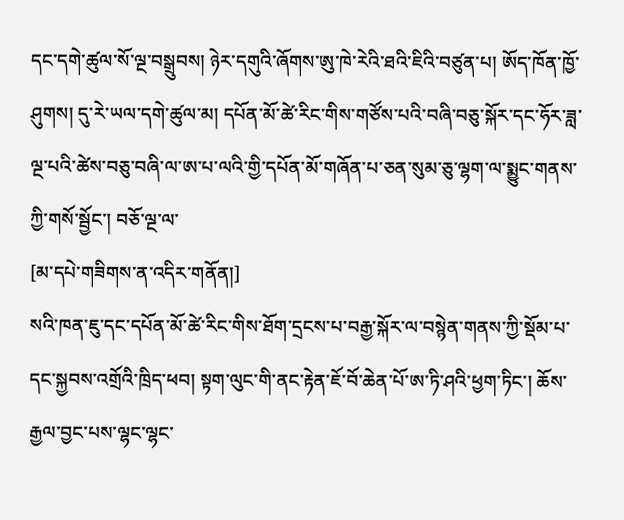དང་དགེ་ཚུལ་སོ་ལྔ་བསྒྲུབས། ཉེར་དགུའི་ཞོགས་ཨུ་ཁེ་རེའི་ཐའི་ཇིའི་བཙུན་པ། ཨོད་ཁོན་ཁྱོ་ཤུགས། དུ་རེ་ཡལ་དགེ་ཚུལ་མ། དཔོན་མོ་ཚེ་རིང་གིས་གཙོས་པའི་བཞི་བཅུ་སྐོར་དང་ཧོར་ཟླ་ལྔ་པའི་ཚེས་བཅུ་བཞི་ལ་ཨ་པ་ལའི་གྱི་དཔོན་མོ་གཞོན་པ་ཅན་སུམ་ཅུ་ལྷག་ལ་སྨྱུང་གནས་ཀྱི་གསོ་སྦྱོང་། བཅོ་ལྔ་ལ་
[མ་དཔེ་གཟིགས་ན་འདིར་གནོན།]
སའི་ཁན་ཇུ་དང་དཔོན་མོ་ཚེ་རིང་གིས་ཐོག་དྲངས་པ་བརྒྱ་སྐོར་ལ་བསྙེན་གནས་ཀྱི་སྡོམ་པ་དང་སྐྱབས་འགྲོའི་ཁྲིད་ཕབ། སྟག་ལུང་གི་ནང་རྟེན་ཇོ་བོ་ཆེན་པོ་ཨ་ཏི་ཤའི་ཕྱག་ཏིང་། ཆོས་རྒྱལ་བྱང་པས་ལྷང་ལྷང་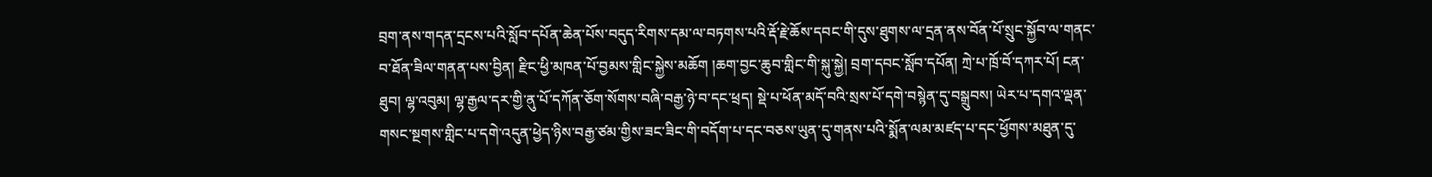བྲག་ནས་གདན་དྲངས་པའི་སློབ་དཔོན་ཆེན་པོས་བདུད་རིགས་དམ་ལ་བཏགས་པའི་རྡོ་རྗེ་ཆོས་དབང་གི་དུས་ཐུགས་ལ་དྲན་ནས་བོན་པོ་སྲུང་སྐྱོབ་ལ་གནང་བ་ཐོན་ཟིལ་གནན་པས་བྱིན། རྫིང་ཕྱི་མཁན་པོ་བྱམས་གླིང་སྐྱེས་མཆོག །ཆག་བྱང་ཆུབ་གླིང་གི་སྐུ་སྐྱེ། བྲག་དབང་སློབ་དཔོན། ཀྲེ་པ་ཁྲོ་བོ་དཀར་པོ། ངན་ཐུབ། ལྷ་འབུམ། ལྷ་རྒྱལ་དར་གྱི་ནུ་པོ་དཀོན་ཅོག་སོགས་བཞི་བརྒྱ་ཉེ་བ་དང་ཕྲད། སྡེ་པ་ཕོན་མདོ་བའི་སྲས་པོ་དགེ་བསྙེན་དུ་བསྒྲུབས། ཡེར་པ་དགའ་ལྡན་གསང་སྔགས་གླིང་པ་དགེ་འདུན་ཕྱེད་ཉིས་བརྒྱ་ཙམ་གྱིས་ཟང་ཟིང་གི་བདོག་པ་དང་བཅས་ཡུན་དུ་གནས་པའི་སྨོན་ལམ་མཛད་པ་དང་ཕྱོགས་མཐུན་དུ་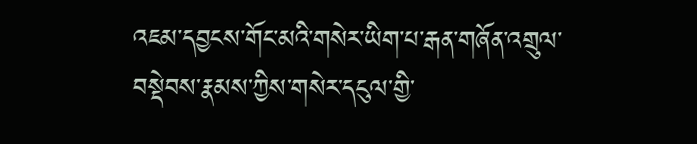འཇམ་དབྱངས་གོང་མའི་གསེར་ཡིག་པ་རྒན་གཞོན་འགྲུལ་བསྡེབས་རྣམས་ཀྱིས་གསེར་དངུལ་གྱི་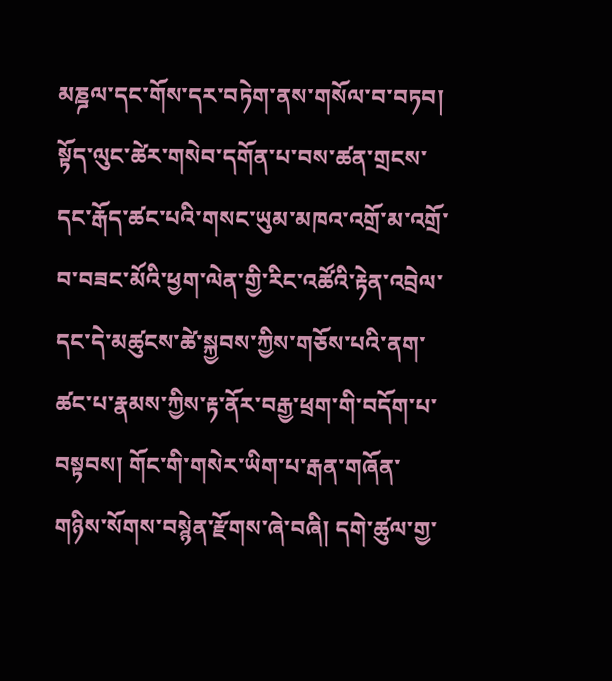མཎྜལ་དང་གོས་དར་བཏེག་ནས་གསོལ་བ་བཏབ། སྟོད་ལུང་ཚེར་གསེབ་དགོན་པ་བས་ཚན་གྲངས་དང་རྒོད་ཚང་པའི་གསང་ཡུམ་མཁའ་འགྲོ་མ་འགྲོ་བ་བཟང་མོའི་ཕྱག་ལེན་གྱི་རིང་འཚོའི་རྟེན་འབྲེལ་དང་དེ་མཚུངས་ཚེ་སྐྱབས་ཀྱིས་གཅོས་པའི་ནག་ཚང་པ་རྣམས་ཀྱིས་རྟ་ནོར་བརྒྱ་ཕྲག་གི་བདོག་པ་བསྟབས། གོང་གི་གསེར་ཡིག་པ་རྒན་གཞོན་གཉིས་སོགས་བསྙེན་རྫོགས་ཞེ་བཞི། དགེ་ཚུལ་གྱ་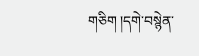གཅིག །དགེ་བསྙེན་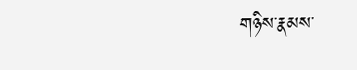གཉིས་རྣམས་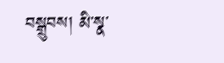བསྒྲུབས། མི་སྣ་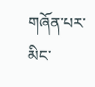གཞོན་པར་མིང་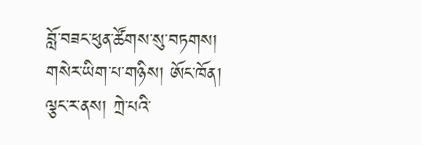བློ་བཟང་ཕུན་ཚོགས་སུ་བཏགས། གསེར་ཡིག་པ་གཉིས། ཨོང་ཁོན། ལྕང་ར་ནས། ཀྲེ་པའི་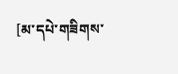[མ་དཔེ་གཟིགས་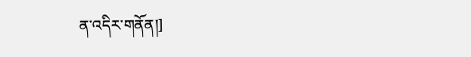ན་འདིར་གནོན།]